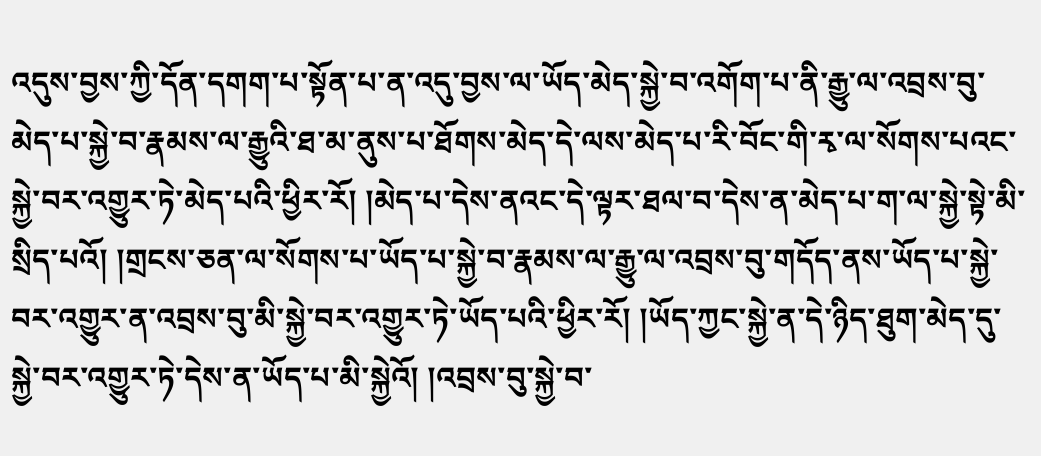འདུས་བྱས་ཀྱི་དོན་དགག་པ་སྟོན་པ་ན་འདུ་བྱས་ལ་ཡོད་མེད་སྐྱེ་བ་འགོག་པ་ནི་རྒྱུ་ལ་འབྲས་བུ་མེད་པ་སྐྱེ་བ་རྣམས་ལ་རྒྱུའི་ཐ་མ་ནུས་པ་ཐོགས་མེད་དེ་ལས་མེད་པ་རི་བོང་གི་རྭ་ལ་སོགས་པའང་སྐྱེ་བར་འགྱུར་ཏེ་མེད་པའི་ཕྱིར་རོ། །མེད་པ་དེས་ནའང་དེ་ལྟར་ཐལ་བ་དེས་ན་མེད་པ་ག་ལ་སྐྱེ་སྟེ་མི་སྲིད་པའོ། །གྲངས་ཅན་ལ་སོགས་པ་ཡོད་པ་སྐྱེ་བ་རྣམས་ལ་རྒྱུ་ལ་འབྲས་བུ་གདོད་ནས་ཡོད་པ་སྐྱེ་བར་འགྱུར་ན་འབྲས་བུ་མི་སྐྱེ་བར་འགྱུར་ཏེ་ཡོད་པའི་ཕྱིར་རོ། །ཡོད་ཀྱང་སྐྱེ་ན་དེ་ཉིད་ཐུག་མེད་དུ་སྐྱེ་བར་འགྱུར་ཏེ་དེས་ན་ཡོད་པ་མི་སྐྱེའོ། །འབྲས་བུ་སྐྱེ་བ་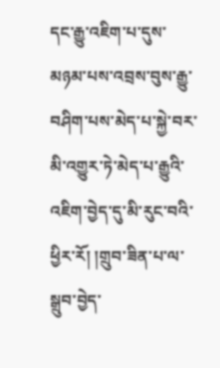དང་རྒྱུ་འཇིག་པ་དུས་མཉམ་པས་འབྲས་བུས་རྒྱུ་བཤིག་པས་མེད་པ་སྐྱེ་བར་མི་འགྱུར་ཏེ་མེད་པ་རྒྱུའི་འཇིག་བྱེད་དུ་མི་རུང་བའི་ཕྱིར་རོ། །གྲུབ་ཟིན་པ་ལ་སྒྲུབ་བྱེད་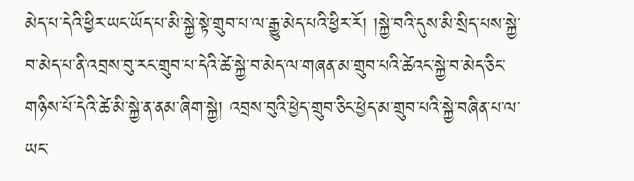མེད་པ་དེའི་ཕྱིར་ཡང་ཡོད་པ་མི་སྐྱེ་སྟེ་གྲུབ་པ་ལ་རྒྱུ་མེད་པའི་ཕྱིར་རོ། །སྐྱེ་བའི་དུས་མི་སྲིད་པས་སྐྱེ་བ་མེད་པ་ནི་འབྲས་བུ་རང་གྲུབ་པ་དེའི་ཚེ་སྐྱེ་བ་མེད་ལ་གཞན་མ་གྲུབ་པའི་ཚེའང་སྐྱེ་བ་མེད་ཅིང་གཉིས་པོ་དེའི་ཚེ་མི་སྐྱེ་ན་ནམ་ཞིག་སྐྱེ། འབྲས་བུའི་ཕྱེད་གྲུབ་ཅིང་ཕྱེད་མ་གྲུབ་པའི་སྐྱེ་བཞིན་པ་ལ་ཡང་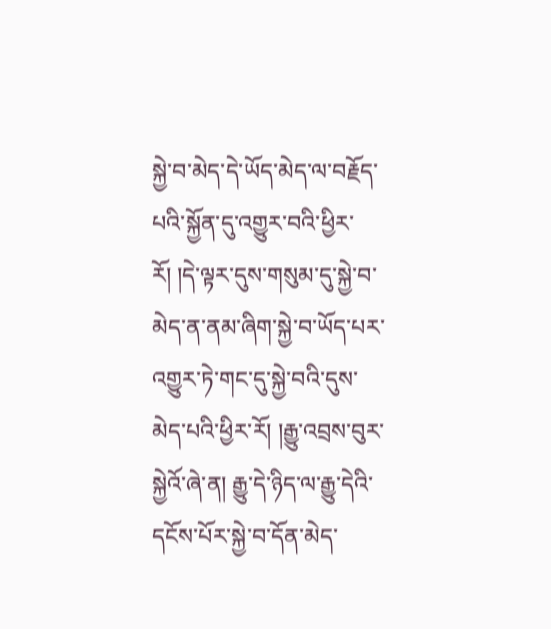སྐྱེ་བ་མེད་དེ་ཡོད་མེད་ལ་བརྗོད་པའི་སྐྱོན་དུ་འགྱུར་བའི་ཕྱིར་རོ། །དེ་ལྟར་དུས་གསུམ་དུ་སྐྱེ་བ་མེད་ན་ནམ་ཞིག་སྐྱེ་བ་ཡོད་པར་འགྱུར་ཏེ་གང་དུ་སྐྱེ་བའི་དུས་མེད་པའི་ཕྱིར་རོ། །རྒྱུ་འབྲས་བུར་སྐྱེའོ་ཞེ་ན། རྒྱུ་དེ་ཉིད་ལ་རྒྱུ་དེའི་དངོས་པོར་སྐྱེ་བ་དོན་མེད་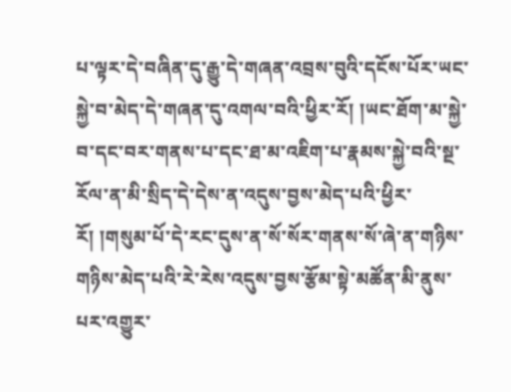པ་ལྟར་དེ་བཞིན་དུ་རྒྱུ་དེ་གཞན་འབྲས་བུའི་དངོས་པོར་ཡང་སྐྱེ་བ་མེད་དེ་གཞན་དུ་འགལ་བའི་ཕྱིར་རོ། །ཡང་ཐོག་མ་སྐྱེ་བ་དང་བར་གནས་པ་དང་ཐ་མ་འཇིག་པ་རྣམས་སྐྱེ་བའི་སྔ་རོལ་ན་མི་སྲིད་དེ་དེས་ན་འདུས་བྱས་མེད་པའི་ཕྱིར་རོ། །གསུམ་པོ་དེ་རང་དུས་ན་སོ་སོར་གནས་སོ་ཞེ་ན་གཉིས་གཉིས་མེད་པའི་རེ་རེས་འདུས་བྱས་རྩོམ་སྟེ་མཚོན་མི་ནུས་པར་འགྱུར་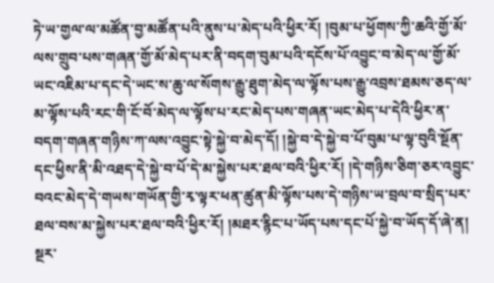ཏེ་ཡ་གྱལ་ལ་མཚོན་བྱ་མཚོན་པའི་ནུས་པ་མེད་པའི་ཕྱིར་རོ། །བུམ་པ་ཕྱོགས་ཀྱི་ཆའི་གྱོ་མོ་ལས་གྲུབ་པས་གཞན་གྱོ་མོ་མེད་པར་ནི་བདག་བུམ་པའི་དངོས་པོ་འབྱུང་བ་མེད་ལ་གྱོ་མོ་ཡང་འཇིམ་པ་དང་དེ་ཡང་ས་ཆུ་ལ་སོགས་རྒྱུ་ཐུག་མེད་ལ་ལྟོས་པས་རྒྱུ་འབྲས་ཐམས་ཅད་ལ་མ་ལྟོས་པའི་རང་གི་ངོ་བོ་མེད་ལ་ལྟོས་པ་རང་མེད་པས་གཞན་ཡང་མེད་པ་དེའི་ཕྱིར་ན་བདག་གཞན་གཉིས་ཀ་ལས་འབྱུང་སྟེ་སྐྱེ་བ་མེད་དོ། །སྐྱེ་བ་དེ་སྐྱེ་བ་པོ་བུམ་པ་ལྟ་བུའི་སྔོན་དང་ཕྱིས་ནི་མི་འཐད་དེ་སྐྱེ་བ་པོ་དེ་མ་སྐྱེས་པར་ཐལ་བའི་ཕྱིར་རོ། །དེ་གཉིས་ཅིག་ཅར་འབྱུང་བའང་མེད་དེ་གཡས་གཡོན་གྱི་རྭ་ལྟར་ཕན་ཚུན་མི་ལྟོས་པས་དེ་གཉིས་ཡ་བྲལ་བ་སྲིད་པར་ཐལ་བས་མ་སྐྱེས་པར་ཐལ་བའི་ཕྱིར་རོ། །མཐར་རྙིང་པ་ཡོད་པས་དང་པོ་སྐྱེ་བ་ཡོད་དོ་ཞེ་ན། སྔར་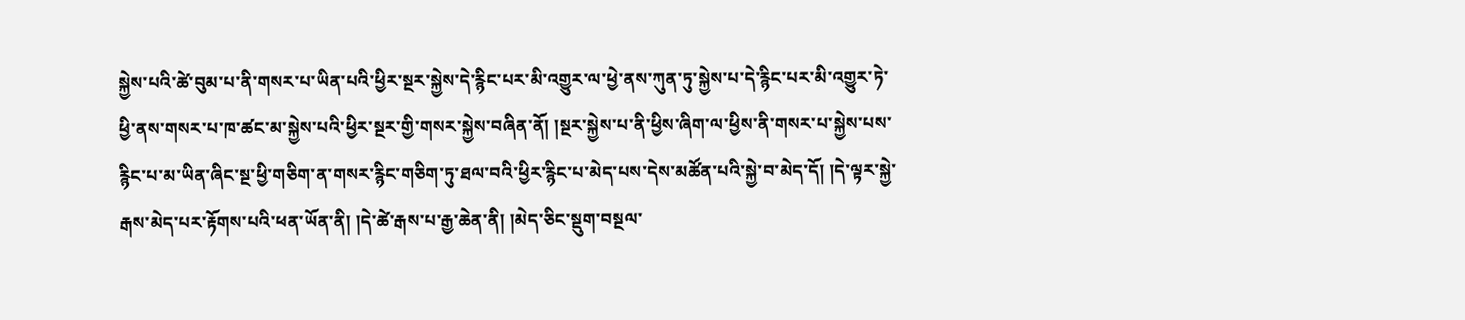སྐྱེས་པའི་ཚེ་བུམ་པ་ནི་གསར་པ་ཡིན་པའི་ཕྱིར་སྔར་སྐྱེས་དེ་རྙིང་པར་མི་འགྱུར་ལ་ཕྱེ་ནས་ཀུན་ཏུ་སྐྱེས་པ་དེ་རྙིང་པར་མི་འགྱུར་ཏེ་ཕྱི་ནས་གསར་པ་ཁ་ཚང་མ་སྐྱེས་པའི་ཕྱིར་སྔར་གྱི་གསར་སྐྱེས་བཞིན་ནོ། །སྔར་སྐྱེས་པ་ནི་ཕྱིས་ཞིག་ལ་ཕྱིས་ནི་གསར་པ་སྐྱེས་པས་རྙིང་པ་མ་ཡིན་ཞིང་སྔ་ཕྱི་གཅིག་ན་གསར་རྙིང་གཅིག་ཏུ་ཐལ་བའི་ཕྱིར་རྙིང་པ་མེད་པས་དེས་མཚོན་པའི་སྐྱེ་བ་མེད་དོ། །དེ་ལྟར་སྐྱེ་རྒས་མེད་པར་རྟོགས་པའི་ཕན་ཡོན་ནི། །དེ་ཚེ་རྒས་པ་རྒྱ་ཆེན་ནི། །མེད་ཅིང་སྡུག་བསྔལ་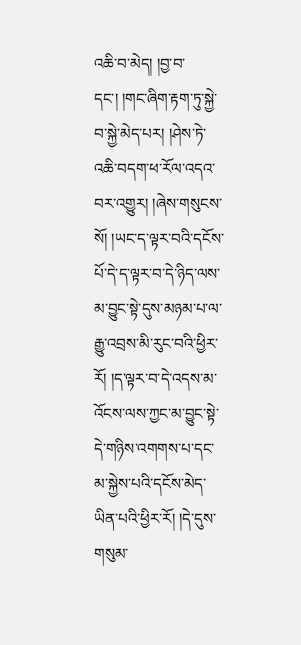འཆི་བ་མེད། །བྱ་བ་དང་། །གང་ཞིག་རྟག་ཏུ་སྐྱེ་བ་སྐྱེ་མེད་པར། །ཤེས་ཏེ་འཆི་བདག་ཕ་རོལ་འདའ་བར་འགྱུར། །ཞེས་གསུངས་སོ། །ཡང་ད་ལྟར་བའི་དངོས་པོ་དེ་ད་ལྟར་བ་དེ་ཉིད་ལས་མ་བྱུང་སྟེ་དུས་མཉམ་པ་ལ་རྒྱུ་འབྲས་མི་རུང་བའི་ཕྱིར་རོ། །ད་ལྟར་བ་དེ་འདས་མ་འོངས་ལས་ཀྱང་མ་བྱུང་སྟེ་དེ་གཉིས་འགགས་པ་དང་མ་སྐྱེས་པའི་དངོས་མེད་ཡིན་པའི་ཕྱིར་རོ། །དེ་དུས་གསུམ་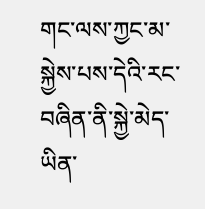གང་ལས་ཀྱང་མ་སྐྱེས་པས་དེའི་རང་བཞིན་ནི་སྐྱེ་མེད་ཡིན་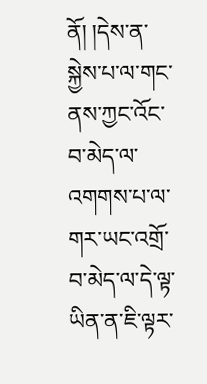ནོ། །དེས་ན་སྐྱེས་པ་ལ་གང་ནས་ཀྱང་འོང་བ་མེད་ལ་འགགས་པ་ལ་གར་ཡང་འགྲོ་བ་མེད་ལ་དེ་ལྟ་ཡིན་ན་ཇི་ལྟར་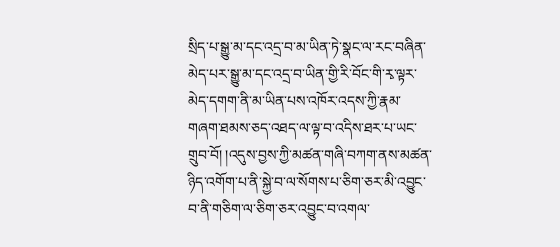སྲིད་པ་སྒྱུ་མ་དང་འདྲ་བ་མ་ཡིན་ཏེ་སྣང་ལ་རང་བཞིན་མེད་པར་སྒྱུ་མ་དང་འདྲ་བ་ཡིན་གྱི་རི་བོང་གི་རྭ་ལྟར་མེད་དགག་ནི་མ་ཡིན་པས་འཁོར་འདས་ཀྱི་རྣམ་གཞག་ཐམས་ཅད་འཐད་ལ་ལྟ་བ་འདིས་ཐར་པ་ཡང་གྲུབ་བོ། །འདུས་བྱས་ཀྱི་མཚན་གཞི་བཀག་ནས་མཚན་ཉིད་འགོག་པ་ནི་སྐྱེ་བ་ལ་སོགས་པ་ཅིག་ཅར་མི་འབྱུང་བ་ནི་གཅིག་ལ་ཅིག་ཅར་འབྱུང་བ་འགལ་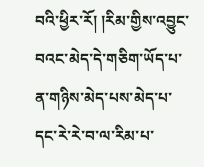བའི་ཕྱིར་རོ། །རིམ་གྱིས་འབྱུང་བའང་མེད་དེ་གཅིག་ཡོད་པ་ན་གཉིས་མེད་པས་མེད་པ་དང་རེ་རེ་བ་ལ་རིམ་པ་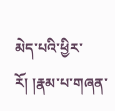མེད་པའི་ཕྱིར་རོ། །རྣམ་པ་གཞན་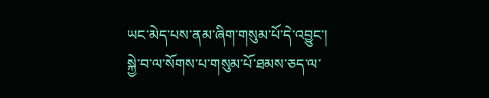ཡང་མེད་པས་ནམ་ཞིག་གསུམ་པོ་དེ་འབྱུང་། སྐྱེ་བ་ལ་སོགས་པ་གསུམ་པོ་ཐམས་ཅད་ལ་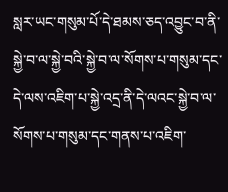སླར་ཡང་གསུམ་པོ་དེ་ཐམས་ཅད་འབྱུང་བ་ནི་སྐྱེ་བ་ལ་སྐྱེ་བའི་སྐྱེ་བ་ལ་སོགས་པ་གསུམ་དང་དེ་ལས་འཇིག་པ་སྐྱེ་འདྲ་ནི་དེ་ལའང་སྐྱེ་བ་ལ་སོགས་པ་གསུམ་དང་གནས་པ་འཇིག་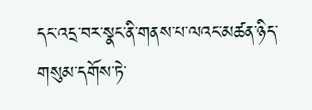དང་འདྲ་བར་སྣང་ནི་གནས་པ་ལའང་མཚན་ཉིད་གསུམ་དགོས་ཏེ་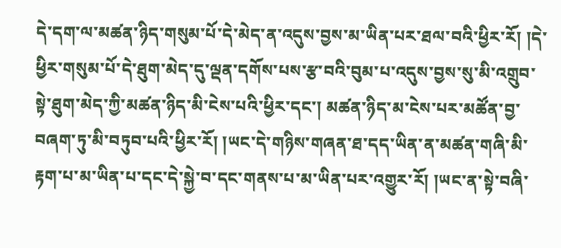དེ་དག་ལ་མཚན་ཉིད་གསུམ་པོ་དེ་མེད་ན་འདུས་བྱས་མ་ཡིན་པར་ཐལ་བའི་ཕྱིར་རོ། །དེ་ཕྱིར་གསུམ་པོ་དེ་ཐུག་མེད་དུ་ལྡན་དགོས་པས་རྩ་བའི་བུམ་པ་འདུས་བྱས་སུ་མི་འགྲུབ་སྟེ་ཐུག་མེད་ཀྱི་མཚན་ཉིད་མི་ངེས་པའི་ཕྱིར་དང་། མཚན་ཉིད་མ་ངེས་པར་མཚོན་བྱ་བཞག་ཏུ་མི་བཏུབ་པའི་ཕྱིར་རོ། །ཡང་དེ་གཉིས་གཞན་ཐ་དད་ཡིན་ན་མཚན་གཞི་མི་རྟག་པ་མ་ཡིན་པ་དང་དེ་སྐྱེ་བ་དང་གནས་པ་མ་ཡིན་པར་འགྱུར་རོ། །ཡང་ན་སྟེ་བཞི་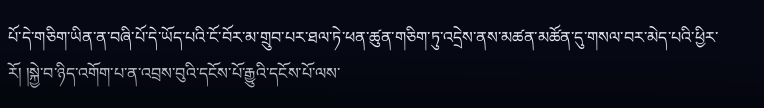པོ་དེ་གཅིག་ཡིན་ན་བཞི་པོ་དེ་ཡོད་པའི་ངོ་བོར་མ་གྲུབ་པར་ཐལ་ཏེ་ཕན་ཚུན་གཅིག་ཏུ་འདྲེས་ནས་མཚན་མཚོན་དུ་གསལ་བར་མེད་པའི་ཕྱིར་རོ། །སྐྱེ་བ་ཉིད་འགོག་པ་ན་འབྲས་བུའི་དངོས་པོ་རྒྱུའི་དངོས་པོ་ལས་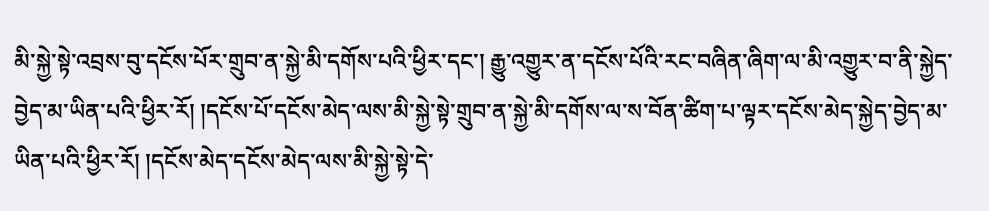མི་སྐྱེ་སྟེ་འབྲས་བུ་དངོས་པོར་གྲུབ་ན་སྐྱེ་མི་དགོས་པའི་ཕྱིར་དང་། རྒྱུ་འགྱུར་ན་དངོས་པོའི་རང་བཞིན་ཞིག་ལ་མི་འགྱུར་བ་ནི་སྐྱེད་བྱེད་མ་ཡིན་པའི་ཕྱིར་རོ། །དངོས་པོ་དངོས་མེད་ལས་མི་སྐྱེ་སྟེ་གྲུབ་ན་སྐྱེ་མི་དགོས་ལ་ས་བོན་ཚིག་པ་ལྟར་དངོས་མེད་སྐྱེད་བྱེད་མ་ཡིན་པའི་ཕྱིར་རོ། །དངོས་མེད་དངོས་མེད་ལས་མི་སྐྱེ་སྟེ་དེ་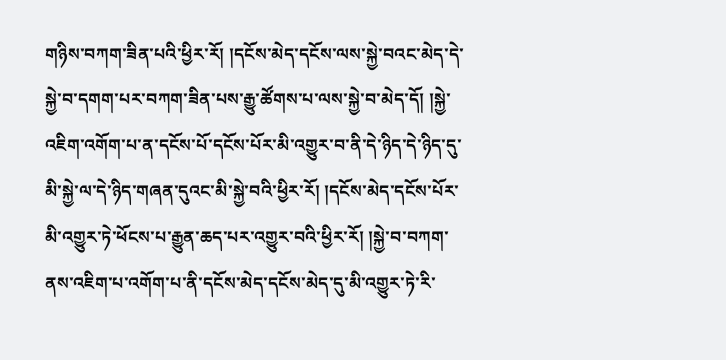གཉིས་བཀག་ཟིན་པའི་ཕྱིར་རོ། །དངོས་མེད་དངོས་ལས་སྐྱེ་བའང་མེད་དེ་སྐྱེ་བ་དགག་པར་བཀག་ཟིན་པས་རྒྱུ་ཚོགས་པ་ལས་སྐྱེ་བ་མེད་དོ། །སྐྱེ་འཇིག་འགོག་པ་ན་དངོས་པོ་དངོས་པོར་མི་འགྱུར་བ་ནི་དེ་ཉིད་དེ་ཉིད་དུ་མི་སྐྱེ་ལ་དེ་ཉིད་གཞན་དུའང་མི་སྐྱེ་བའི་ཕྱིར་རོ། །དངོས་མེད་དངོས་པོར་མི་འགྱུར་ཏེ་ཕོངས་པ་རྒྱུན་ཆད་པར་འགྱུར་བའི་ཕྱིར་རོ། །སྐྱེ་བ་བཀག་ནས་འཇིག་པ་འགོག་པ་ནི་དངོས་མེད་དངོས་མེད་དུ་མི་འགྱུར་ཏེ་རི་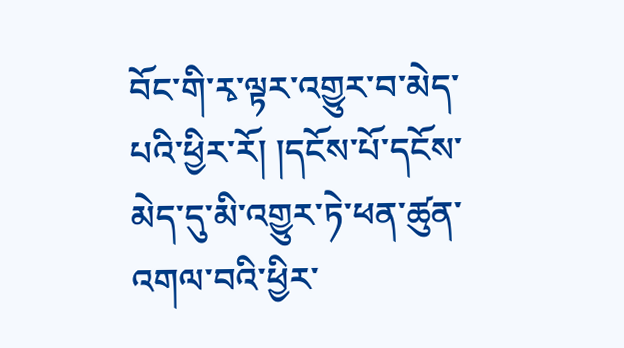བོང་གི་རྭ་ལྟར་འགྱུར་བ་མེད་པའི་ཕྱིར་རོ། །དངོས་པོ་དངོས་མེད་དུ་མི་འགྱུར་ཏེ་ཕན་ཚུན་འགལ་བའི་ཕྱིར་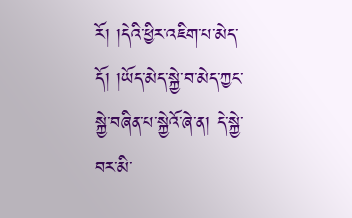རོ། །དེའི་ཕྱིར་འཇིག་པ་མེད་དོ། །ཡོད་མེད་སྐྱེ་བ་མེད་ཀྱང་སྐྱེ་བཞིན་པ་སྐྱེའོ་ཞེ་ན། དེ་སྐྱེ་བར་མི་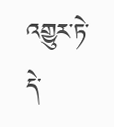འགྱུར་ཏེ་དེ་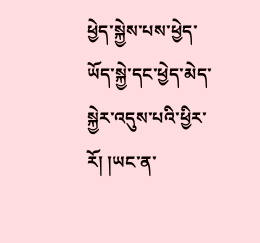ཕྱེད་སྐྱེས་པས་ཕྱེད་ཡོད་སྐྱེ་དང་ཕྱེད་མེད་སྐྱེར་འདུས་པའི་ཕྱིར་རོ། །ཡང་ན་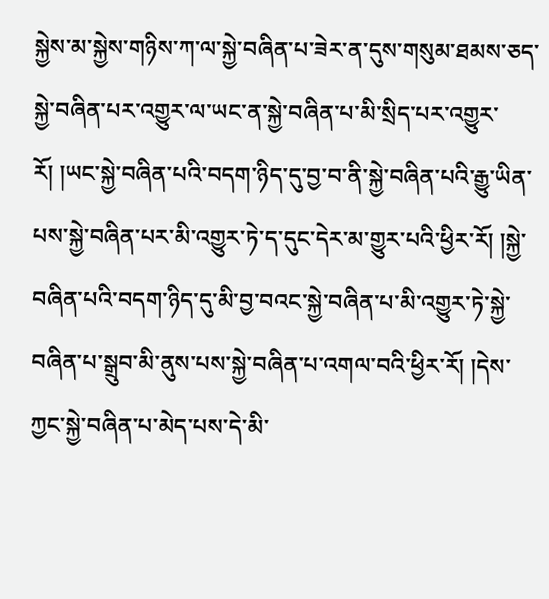སྐྱེས་མ་སྐྱེས་གཉིས་ཀ་ལ་སྐྱེ་བཞིན་པ་ཟེར་ན་དུས་གསུམ་ཐམས་ཅད་སྐྱེ་བཞིན་པར་འགྱུར་ལ་ཡང་ན་སྐྱེ་བཞིན་པ་མི་སྲིད་པར་འགྱུར་རོ། །ཡང་སྐྱེ་བཞིན་པའི་བདག་ཉིད་དུ་བྱ་བ་ནི་སྐྱེ་བཞིན་པའི་རྒྱུ་ཡིན་པས་སྐྱེ་བཞིན་པར་མི་འགྱུར་ཏེ་ད་དུང་དེར་མ་གྱུར་པའི་ཕྱིར་རོ། །སྐྱེ་བཞིན་པའི་བདག་ཉིད་དུ་མི་བྱ་བའང་སྐྱེ་བཞིན་པ་མི་འགྱུར་ཏེ་སྐྱེ་བཞིན་པ་སྒྲུབ་མི་ནུས་པས་སྐྱེ་བཞིན་པ་འགལ་བའི་ཕྱིར་རོ། །དེས་ཀྱང་སྐྱེ་བཞིན་པ་མེད་པས་དེ་མི་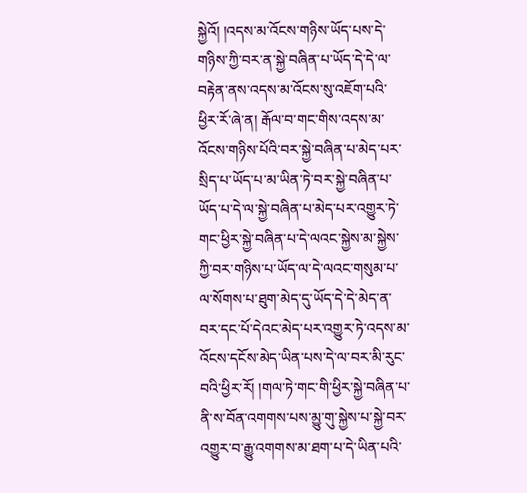སྐྱེའོ། །འདས་མ་འོངས་གཉིས་ཡོད་པས་དེ་གཉིས་ཀྱི་བར་ན་སྐྱེ་བཞིན་པ་ཡོད་དེ་དེ་ལ་བརྟེན་ནས་འདས་མ་འོངས་སུ་འཇོག་པའི་ཕྱིར་རོ་ཞེ་ན། རྒོལ་བ་གང་གིས་འདས་མ་འོངས་གཉིས་པོའི་བར་སྐྱེ་བཞིན་པ་མེད་པར་སྲིད་པ་ཡོད་པ་མ་ཡིན་ཏེ་བར་སྐྱེ་བཞིན་པ་ཡོད་པ་དེ་ལ་སྐྱེ་བཞིན་པ་མེད་པར་འགྱུར་ཏེ་གང་ཕྱིར་སྐྱེ་བཞིན་པ་དེ་ལའང་སྐྱེས་མ་སྐྱེས་ཀྱི་བར་གཉིས་པ་ཡོད་ལ་དེ་ལའང་གསུམ་པ་ལ་སོགས་པ་ཐུག་མེད་དུ་ཡོད་དེ་དེ་མེད་ན་བར་དང་པོ་དེའང་མེད་པར་འགྱུར་ཏེ་འདས་མ་འོངས་དངོས་མེད་ཡིན་པས་དེ་ལ་བར་མི་རུང་བའི་ཕྱིར་རོ། །གལ་ཏེ་གང་གི་ཕྱིར་སྐྱེ་བཞིན་པ་ནི་ས་བོན་འགགས་པས་མྱུ་གུ་སྐྱེས་པ་སྐྱེ་བར་འགྱུར་བ་རྒྱུ་འགགས་མ་ཐག་པ་དེ་ཡིན་པའི་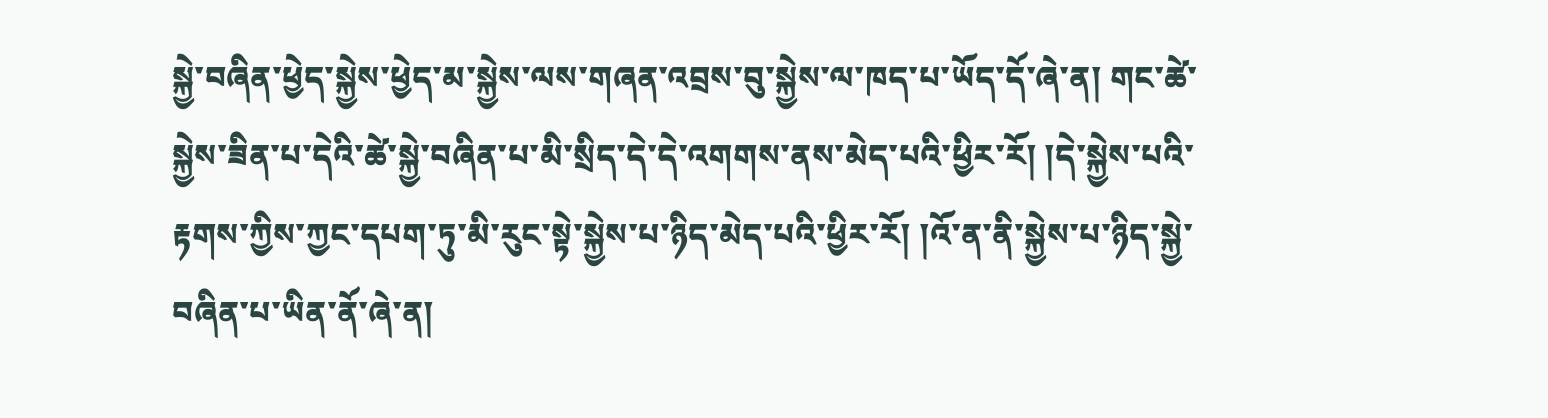སྐྱེ་བཞིན་ཕྱེད་སྐྱེས་ཕྱེད་མ་སྐྱེས་ལས་གཞན་འབྲས་བུ་སྐྱེས་ལ་ཁད་པ་ཡོད་དོ་ཞེ་ན། གང་ཚེ་སྐྱེས་ཟིན་པ་དེའི་ཚེ་སྐྱེ་བཞིན་པ་མི་སྲིད་དེ་དེ་འགགས་ནས་མེད་པའི་ཕྱིར་རོ། །དེ་སྐྱེས་པའི་རྟགས་ཀྱིས་ཀྱང་དཔག་ཏུ་མི་རུང་སྟེ་སྐྱེས་པ་ཉིད་མེད་པའི་ཕྱིར་རོ། །འོ་ན་ནི་སྐྱེས་པ་ཉིད་སྐྱེ་བཞིན་པ་ཡིན་ནོ་ཞེ་ན།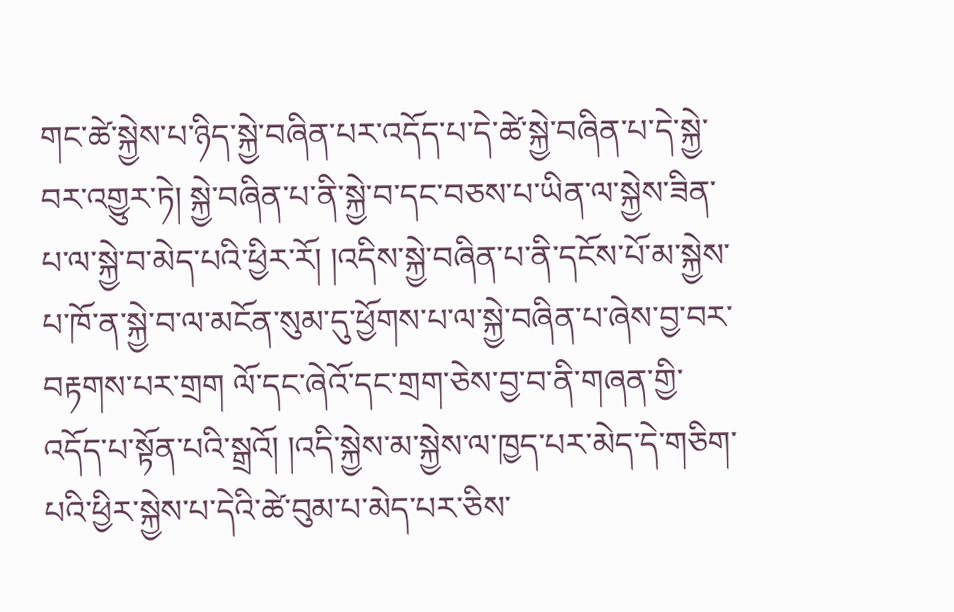གང་ཚེ་སྐྱེས་པ་ཉིད་སྐྱེ་བཞིན་པར་འདོད་པ་དེ་ཚེ་སྐྱེ་བཞིན་པ་དེ་སྐྱེ་བར་འགྱུར་ཏེ། སྐྱེ་བཞིན་པ་ནི་སྐྱེ་བ་དང་བཅས་པ་ཡིན་ལ་སྐྱེས་ཟིན་པ་ལ་སྐྱེ་བ་མེད་པའི་ཕྱིར་རོ། །འདིས་སྐྱེ་བཞིན་པ་ནི་དངོས་པོ་མ་སྐྱེས་པ་ཁོ་ན་སྐྱེ་བ་ལ་མངོན་སུམ་དུ་ཕྱོགས་པ་ལ་སྐྱེ་བཞིན་པ་ཞེས་བྱ་བར་བརྟགས་པར་གྲག ལོ་དང་ཞེའོ་དང་གྲག་ཅེས་བྱ་བ་ནི་གཞན་གྱི་འདོད་པ་སྟོན་པའི་སྒྲའོ། །འདི་སྐྱེས་མ་སྐྱེས་ལ་ཁྱད་པར་མེད་དེ་གཅིག་པའི་ཕྱིར་སྐྱེས་པ་དེའི་ཚེ་བུམ་པ་མེད་པར་ཅིས་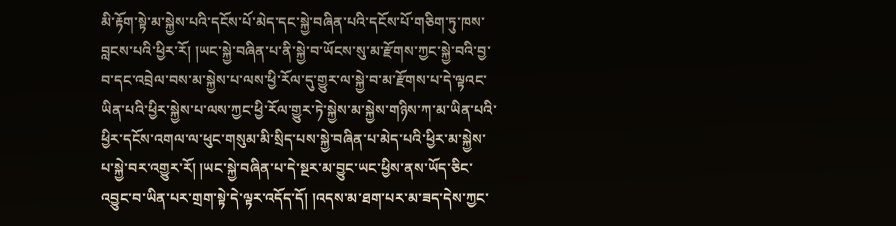མི་རྟོག་སྟེ་མ་སྐྱེས་པའི་དངོས་པོ་མེད་དང་སྐྱེ་བཞིན་པའི་དངོས་པོ་གཅིག་ཏུ་ཁས་བླངས་པའི་ཕྱིར་རོ། །ཡང་སྐྱེ་བཞིན་པ་ནི་སྐྱེ་བ་ཡོངས་སུ་མ་རྫོགས་ཀྱང་སྐྱེ་བའི་བྱ་བ་དང་འབྲེལ་བས་མ་སྐྱེས་པ་ལས་ཕྱི་རོལ་དུ་གྱུར་ལ་སྐྱེ་བ་མ་རྫོགས་པ་དེ་ལྟའང་ཡིན་པའི་ཕྱིར་སྐྱེས་པ་ལས་ཀྱང་ཕྱི་རོལ་གྱུར་ཏེ་སྐྱེས་མ་སྐྱེས་གཉིས་ཀ་མ་ཡིན་པའི་ཕྱིར་དངོས་འགལ་ལ་ཕུང་གསུམ་མི་སྲིད་པས་སྐྱེ་བཞིན་པ་མེད་པའི་ཕྱིར་མ་སྐྱེས་པ་སྐྱེ་བར་འགྱུར་རོ། །ཡང་སྐྱེ་བཞིན་པ་དེ་སྔར་མ་བྱུང་ཡང་ཕྱིས་ནས་ཡོད་ཅིང་འབྱུང་བ་ཡིན་པར་གྲག་སྟེ་དེ་ལྟར་འདོད་དོ། །འདས་མ་ཐག་པར་མ་ཟད་དེས་ཀྱང་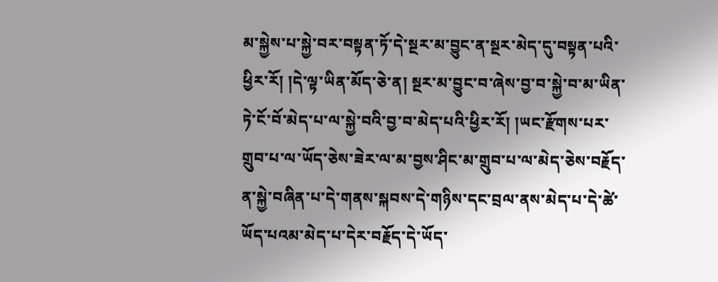མ་སྐྱེས་པ་སྐྱེ་བར་བསྟན་ཏོ་དེ་སྔར་མ་བྱུང་ན་སྔར་མེད་དུ་བསྟན་པའི་ཕྱིར་རོ། །དེ་ལྟ་ཡིན་མོད་ཅེ་ན། སྔར་མ་བྱུང་བ་ཞེས་བྱ་བ་སྐྱེ་བ་མ་ཡིན་ཏེ་ངོ་བོ་མེད་པ་ལ་སྐྱེ་བའི་བྱ་བ་མེད་པའི་ཕྱིར་རོ། །ཡང་རྫོགས་པར་གྲུབ་པ་ལ་ཡོད་ཅེས་ཟེར་ལ་མ་བྱས་ཤིང་མ་གྲུབ་པ་ལ་མེད་ཅེས་བརྗོད་ན་སྐྱེ་བཞིན་པ་དེ་གནས་སྐབས་དེ་གཉིས་དང་བྲལ་ནས་མེད་པ་དེ་ཚེ་ཡོད་པའམ་མེད་པ་དེར་བརྗོད་དེ་ཡོད་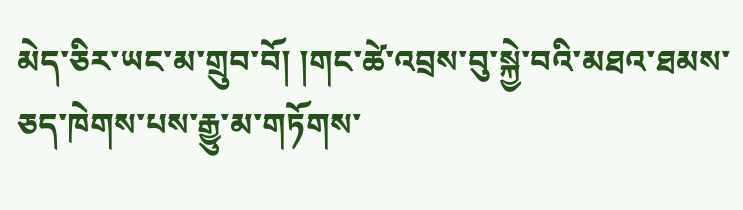མེད་ཅིར་ཡང་མ་གྲུབ་བོ། །གང་ཚེ་འབྲས་བུ་སྐྱེ་བའི་མཐའ་ཐམས་ཅད་ཁེགས་པས་རྒྱུ་མ་གཏོགས་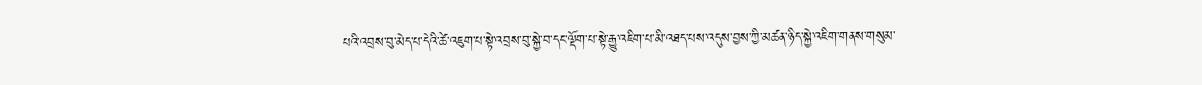པའི་འབྲས་བུ་མེད་པ་དེའི་ཚེ་འཇུག་པ་སྟེ་འབྲས་བུ་སྐྱེ་བ་དང་ལྡོག་པ་སྟེ་རྒྱུ་འཇིག་པ་མི་འཐད་པས་འདུས་བྱས་ཀྱི་མཚན་ཉིད་སྐྱེ་འཇིག་གནས་གསུམ་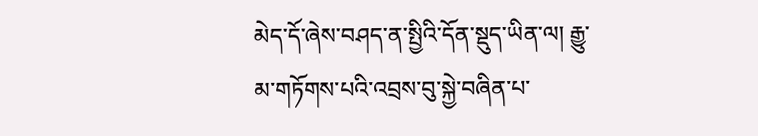མེད་དོ་ཞེས་བཤད་ན་སྤྱིའི་དོན་སྡུད་ཡིན་ལ། རྒྱུ་མ་གཏོགས་པའི་འབྲས་བུ་སྐྱེ་བཞིན་པ་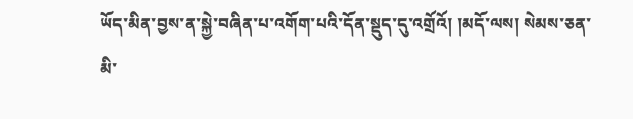ཡོད་མིན་བྱས་ན་སྐྱེ་བཞིན་པ་འགོག་པའི་དོན་སྡུད་དུ་འགྲོའོ། །མདོ་ལས། སེམས་ཅན་མི་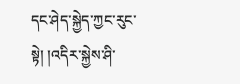དང་ཤེད་སྐྱེད་ཀྱང་རུང་སྟེ། །འདིར་སྐྱེས་ཤི་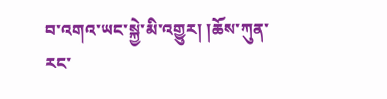བ་འགའ་ཡང་སྐྱེ་མི་འགྱུར། །ཆོས་ཀུན་རང་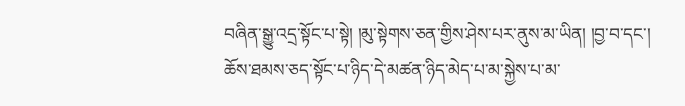བཞིན་སྒྱུ་འདྲ་སྟོང་པ་སྟེ། །མུ་སྟེགས་ཅན་གྱིས་ཤེས་པར་ནུས་མ་ཡིན། །བྱ་བ་དང་། ཆོས་ཐམས་ཅད་སྟོང་པ་ཉིད་དེ་མཚན་ཉིད་མེད་པ་མ་སྐྱེས་པ་མ་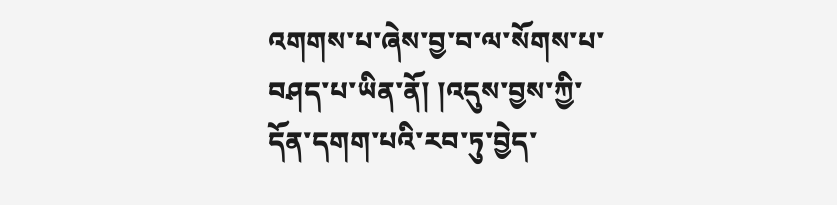འགགས་པ་ཞེས་བྱ་བ་ལ་སོགས་པ་བཤད་པ་ཡིན་ནོ། །འདུས་བྱས་ཀྱི་དོན་དགག་པའི་རབ་ཏུ་བྱེད་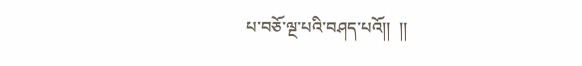པ་བཅོ་ལྔ་པའི་བཤད་པའོ།།  །།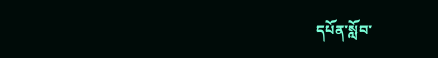དཔོན་སློབ་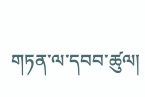གཏན་ལ་དབབ་ཚུལ།